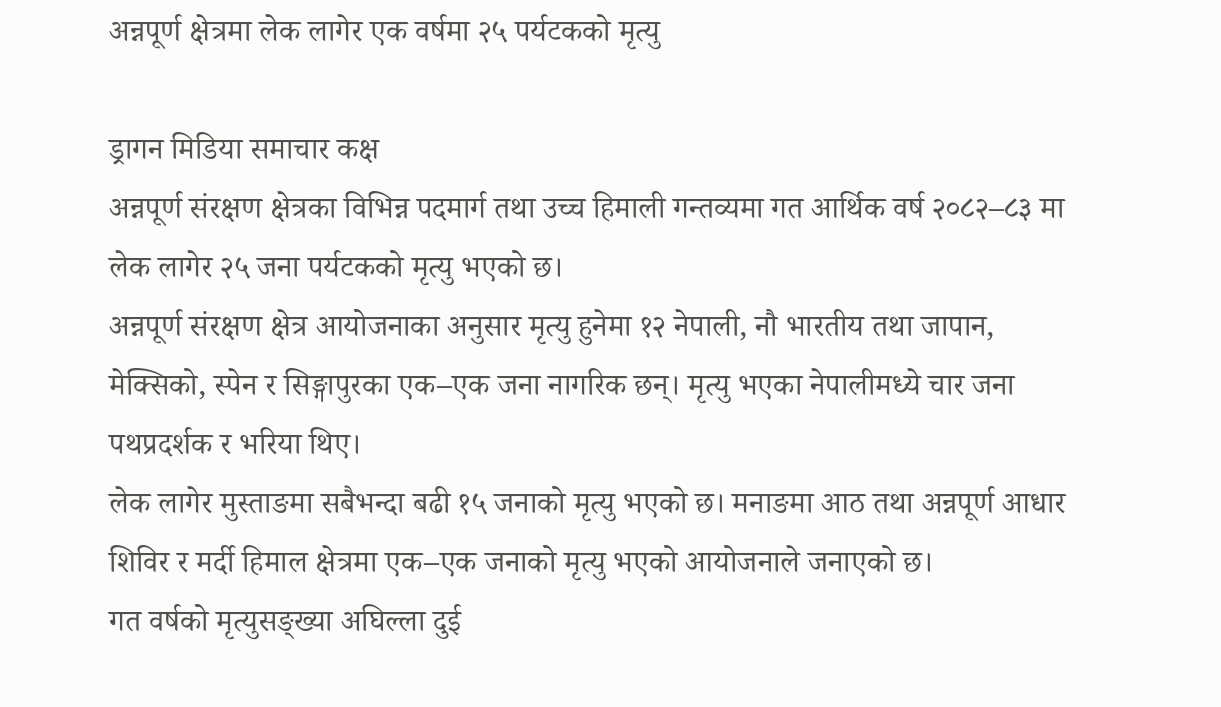अन्नपूर्ण क्षेत्रमा लेक लागेर एक वर्षमा २५ पर्यटकको मृत्यु

ड्रागन मिडिया समाचार कक्ष
अन्नपूर्ण संरक्षण क्षेत्रका विभिन्न पदमार्ग तथा उच्च हिमाली गन्तव्यमा गत आर्थिक वर्ष २०८२–८३ मा लेक लागेर २५ जना पर्यटकको मृत्यु भएको छ।
अन्नपूर्ण संरक्षण क्षेत्र आयोजनाका अनुसार मृत्यु हुनेमा १२ नेपाली, नौ भारतीय तथा जापान, मेक्सिको, स्पेन र सिङ्गापुरका एक–एक जना नागरिक छन्। मृत्यु भएका नेपालीमध्ये चार जना पथप्रदर्शक र भरिया थिए।
लेक लागेर मुस्ताङमा सबैभन्दा बढी १५ जनाको मृत्यु भएको छ। मनाङमा आठ तथा अन्नपूर्ण आधार शिविर र मर्दी हिमाल क्षेत्रमा एक–एक जनाको मृत्यु भएको आयोजनाले जनाएको छ।
गत वर्षको मृत्युसङ्ख्या अघिल्ला दुई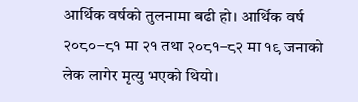आर्थिक वर्षको तुलनामा बढी हो। आर्थिक वर्ष २०८०–८१ मा २१ तथा २०८१–८२ मा १९ जनाको लेक लागेर मृत्यु भएको थियो।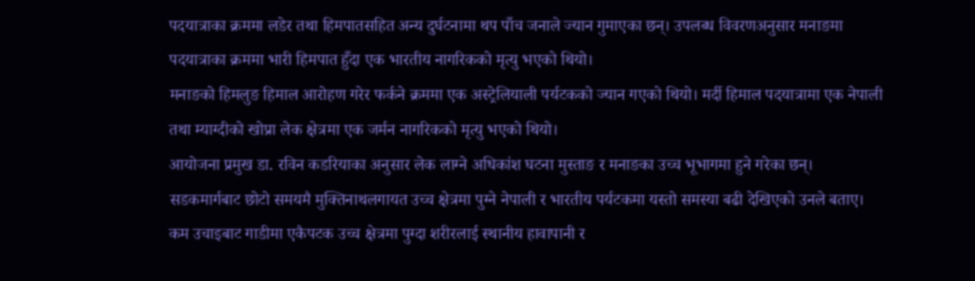पदयात्राका क्रममा लडेर तथा हिमपातसहित अन्य दुर्घटनामा थप पाँच जनाले ज्यान गुमाएका छन्। उपलब्ध विवरणअनुसार मनाङमा पदयात्राका क्रममा भारी हिमपात हुँदा एक भारतीय नागरिकको मृत्यु भएको थियो।
मनाङको हिमलुङ हिमाल आरोहण गरेर फर्कने क्रममा एक अस्ट्रेलियाली पर्यटकको ज्यान गएको थियो। मर्दी हिमाल पदयात्रामा एक नेपाली तथा म्याग्दीको खोप्रा लेक क्षेत्रमा एक जर्मन नागरिकको मृत्यु भएको थियो।
आयोजना प्रमुख डा. रविन कडरियाका अनुसार लेक लाग्ने अधिकांश घटना मुस्ताङ र मनाङका उच्च भूभागमा हुने गरेका छन्। सडकमार्गबाट छोटो समयमै मुक्तिनाथलगायत उच्च क्षेत्रमा पुग्ने नेपाली र भारतीय पर्यटकमा यस्तो समस्या बढी देखिएको उनले बताए।
कम उचाइबाट गाडीमा एकैपटक उच्च क्षेत्रमा पुग्दा शरीरलाई स्थानीय हावापानी र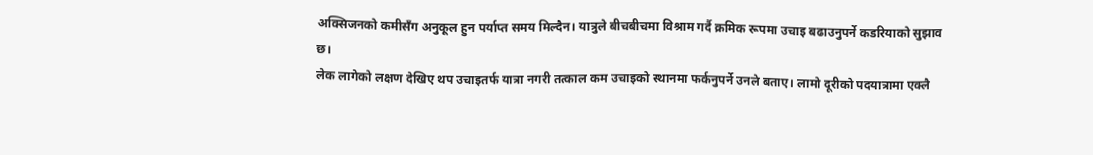अक्सिजनको कमीसँग अनुकूल हुन पर्याप्त समय मिल्दैन। यात्रुले बीचबीचमा विश्राम गर्दै क्रमिक रूपमा उचाइ बढाउनुपर्ने कडरियाको सुझाव छ।
लेक लागेको लक्षण देखिए थप उचाइतर्फ यात्रा नगरी तत्काल कम उचाइको स्थानमा फर्कनुपर्ने उनले बताए। लामो दूरीको पदयात्रामा एक्लै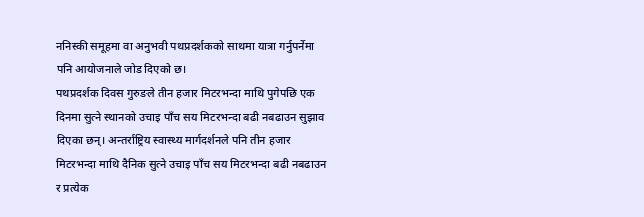ननिस्की समूहमा वा अनुभवी पथप्रदर्शकको साथमा यात्रा गर्नुपर्नेमा पनि आयोजनाले जोड दिएको छ।
पथप्रदर्शक दिवस गुरुङले तीन हजार मिटरभन्दा माथि पुगेपछि एक दिनमा सुत्ने स्थानको उचाइ पाँच सय मिटरभन्दा बढी नबढाउन सुझाव दिएका छन्। अन्तर्राष्ट्रिय स्वास्थ्य मार्गदर्शनले पनि तीन हजार मिटरभन्दा माथि दैनिक सुत्ने उचाइ पाँच सय मिटरभन्दा बढी नबढाउन र प्रत्येक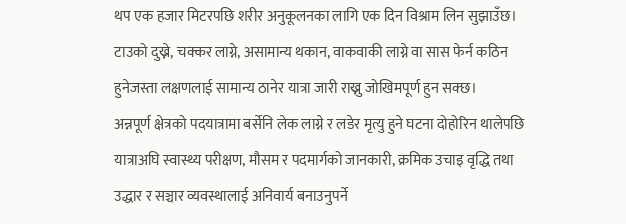थप एक हजार मिटरपछि शरीर अनुकूलनका लागि एक दिन विश्राम लिन सुझाउँछ।
टाउको दुख्ने, चक्कर लाग्ने, असामान्य थकान, वाकवाकी लाग्ने वा सास फेर्न कठिन हुनेजस्ता लक्षणलाई सामान्य ठानेर यात्रा जारी राख्नु जोखिमपूर्ण हुन सक्छ।
अन्नपूर्ण क्षेत्रको पदयात्रामा बर्सेनि लेक लाग्ने र लडेर मृत्यु हुने घटना दोहोरिन थालेपछि यात्राअघि स्वास्थ्य परीक्षण, मौसम र पदमार्गको जानकारी, क्रमिक उचाइ वृद्धि तथा उद्धार र सञ्चार व्यवस्थालाई अनिवार्य बनाउनुपर्ने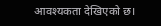आवश्यकता देखिएको छ।